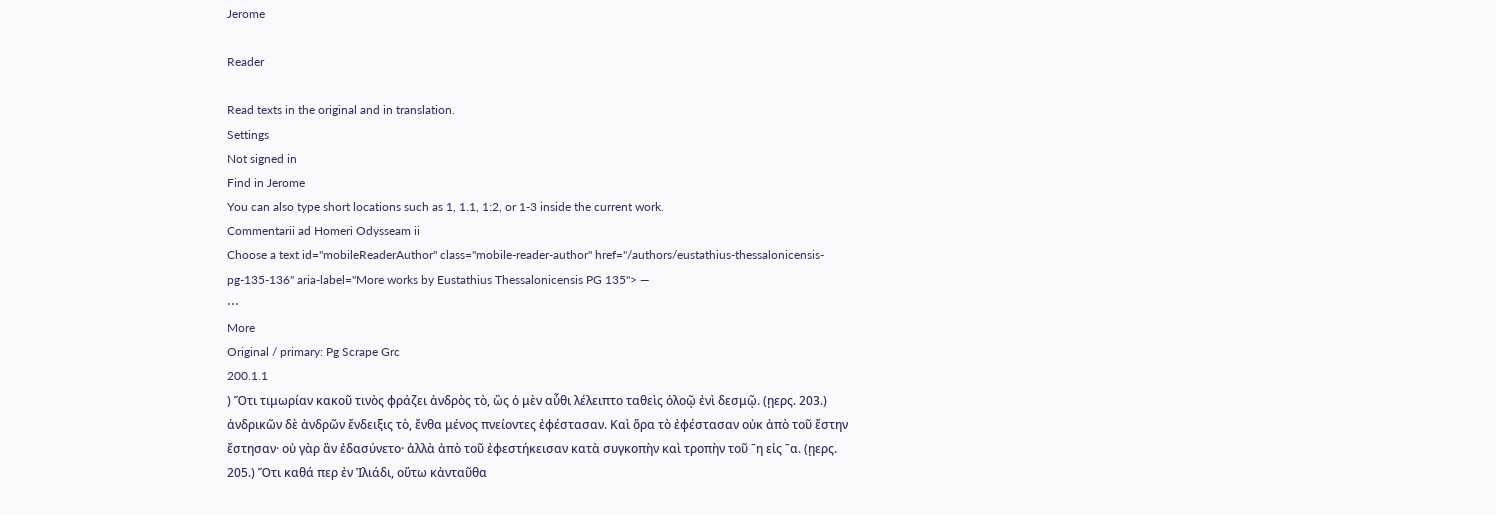Jerome

Reader

Read texts in the original and in translation.
Settings
Not signed in
Find in Jerome
You can also type short locations such as 1, 1.1, 1:2, or 1-3 inside the current work.
Commentarii ad Homeri Odysseam ii
Choose a text id="mobileReaderAuthor" class="mobile-reader-author" href="/authors/eustathius-thessalonicensis-pg-135-136" aria-label="More works by Eustathius Thessalonicensis PG 135"> —
⋯
More
Original / primary: Pg Scrape Grc
200.1.1
) Ὅτι τιμωρίαν κακοῦ τινὸς φράζει ἀνδρὸς τὸ, ὣς ὁ μὲν αὖθι λέλειπτο ταθεὶς ὀλοῷ ἐνὶ δεσμῷ. (ῃερς. 203.) ἀνδρικῶν δὲ ἀνδρῶν ἔνδειξις τὸ, ἔνθα μένος πνείοντες ἐφέστασαν. Καὶ ὅρα τὸ ἐφέστασαν οὐκ ἀπὸ τοῦ ἔστην ἔστησαν· οὐ γὰρ ἂν ἐδασύνετο· ἀλλὰ ἀπὸ τοῦ ἐφεστήκεισαν κατὰ συγκοπὴν καὶ τροπὴν τοῦ ˉη εἰς ˉα. (ῃερς. 205.) Ὅτι καθά περ ἐν Ἰλιάδι, οὕτω κἀνταῦθα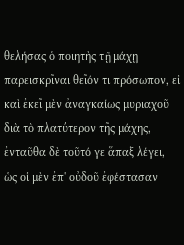θελήσας ὁ ποιητὴς τῇ μάχῃ παρεισκρῖναι θεῖόν τι πρόσωπον, εἰ καὶ ἐκεῖ μὲν ἀναγκαίως μυριαχοῦ διὰ τὸ πλατύτερον τῆς μάχης, ἐνταῦθα δὲ τοῦτό γε ἅπαξ λέγει, ὡς οἱ μὲν ἐπ' οὐδοῦ ἐφέστασαν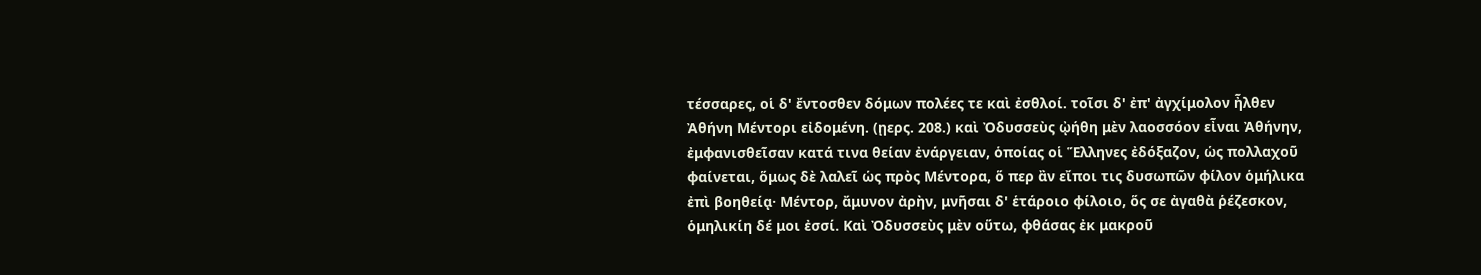τέσσαρες, οἱ δ' ἔντοσθεν δόμων πολέες τε καὶ ἐσθλοί. τοῖσι δ' ἐπ' ἀγχίμολον ἦλθεν Ἀθήνη Μέντορι εἰδομένη. (ῃερς. 208.) καὶ Ὀδυσσεὺς ᾠήθη μὲν λαοσσόον εἶναι Ἀθήνην, ἐμφανισθεῖσαν κατά τινα θείαν ἐνάργειαν, ὁποίας οἱ Ἕλληνες ἐδόξαζον, ὡς πολλαχοῦ φαίνεται, ὅμως δὲ λαλεῖ ὡς πρὸς Μέντορα, ὅ περ ἂν εἴποι τις δυσωπῶν φίλον ὁμήλικα ἐπὶ βοηθείᾳ· Μέντορ, ἄμυνον ἀρὴν, μνῆσαι δ' ἑτάροιο φίλοιο, ὅς σε ἀγαθὰ ῥέζεσκον, ὁμηλικίη δέ μοι ἐσσί. Καὶ Ὀδυσσεὺς μὲν οὕτω, φθάσας ἐκ μακροῦ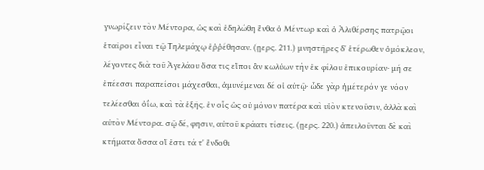γνωρίζειν τὸν Μέντορα, ὡς καὶ ἐδηλώθη ἔνθα ὁ Μέντωρ καὶ ὁ Ἀλιθέρσης πατρῷοι ἑταῖροι εἶναι τῷ Τηλεμάχῳ ἐῤῥέθησαν. (ῃερς. 211.) μνηστῆρες δ' ἑτέρωθεν ὁμόκλεον, λέγοντες διὰ τοῦ Ἀγελάου ὅσα τις εἴποι ἂν κωλύων τὴν ἐκ φίλου ἐπικουρίαν· μή σε ἐπέεσσι παραπείσοι μάχεσθαι, ἀμυνέμεναι δέ οἱ αὐτῷ· ὧδε γὰρ ἡμέτερόν γε νόον τελέεσθαι ὀΐω, καὶ τὰ ἑξῆς. ἐν οἷς ὡς οὐ μόνον πατέρα καὶ υἱὸν κτενοῦσιν, ἀλλὰ καὶ αὐτὸν Μέντορα. σῷ δέ, φησιν, αὐτοῦ κράατι τίσεις. (ῃερς. 220.) ἀπειλοῦνται δὲ καὶ κτήματα ὅσσα οἵ ἐστι τά τ' ἔνδοθι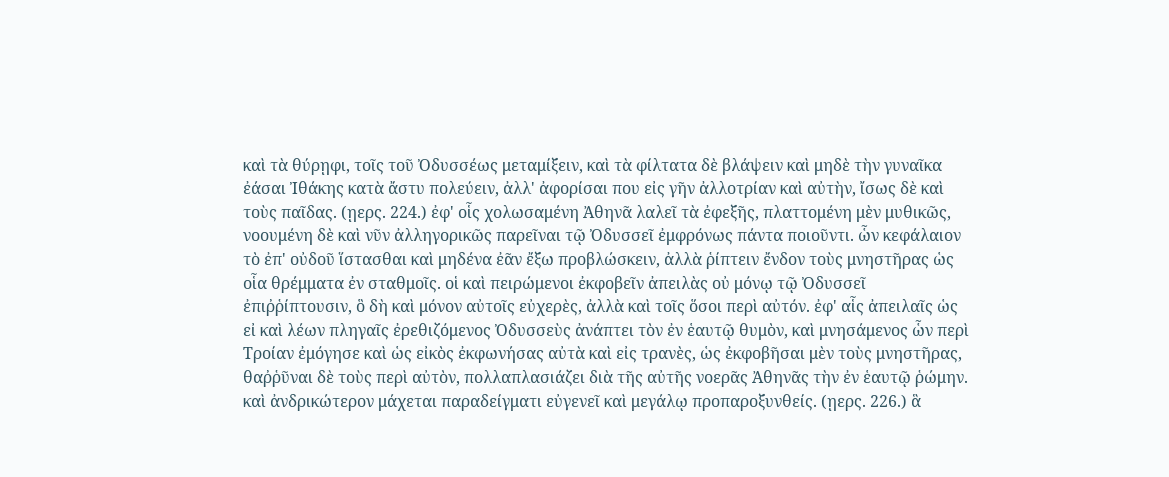καὶ τὰ θύρῃφι, τοῖς τοῦ Ὀδυσσέως μεταμίξειν, καὶ τὰ φίλτατα δὲ βλάψειν καὶ μηδὲ τὴν γυναῖκα ἐάσαι Ἰθάκης κατὰ ἄστυ πολεύειν, ἀλλ' ἀφορίσαι που εἰς γῆν ἀλλοτρίαν καὶ αὐτὴν, ἴσως δὲ καὶ τοὺς παῖδας. (ῃερς. 224.) ἐφ' οἷς χολωσαμένη Ἀθηνᾶ λαλεῖ τὰ ἐφεξῆς, πλαττομένη μὲν μυθικῶς, νοουμένη δὲ καὶ νῦν ἀλληγορικῶς παρεῖναι τῷ Ὀδυσσεῖ ἐμφρόνως πάντα ποιοῦντι. ὧν κεφάλαιον τὸ ἐπ' οὐδοῦ ἵστασθαι καὶ μηδένα ἐᾶν ἔξω προβλώσκειν, ἀλλὰ ῥίπτειν ἔνδον τοὺς μνηστῆρας ὡς οἷα θρέμματα ἐν σταθμοῖς. οἱ καὶ πειρώμενοι ἐκφοβεῖν ἀπειλὰς οὐ μόνῳ τῷ Ὀδυσσεῖ ἐπιῤῥίπτουσιν, ὃ δὴ καὶ μόνον αὐτοῖς εὐχερὲς, ἀλλὰ καὶ τοῖς ὅσοι περὶ αὐτόν. ἐφ' αἷς ἀπειλαῖς ὡς εἰ καὶ λέων πληγαῖς ἐρεθιζόμενος Ὀδυσσεὺς ἀνάπτει τὸν ἐν ἑαυτῷ θυμὸν, καὶ μνησάμενος ὧν περὶ Τροίαν ἐμόγησε καὶ ὡς εἰκὸς ἐκφωνήσας αὐτὰ καὶ εἰς τρανὲς, ὡς ἐκφοβῆσαι μὲν τοὺς μνηστῆρας, θαῤῥῦναι δὲ τοὺς περὶ αὐτὸν, πολλαπλασιάζει διὰ τῆς αὐτῆς νοερᾶς Ἀθηνᾶς τὴν ἐν ἑαυτῷ ῥώμην. καὶ ἀνδρικώτερον μάχεται παραδείγματι εὐγενεῖ καὶ μεγάλῳ προπαροξυνθείς. (ῃερς. 226.) ἃ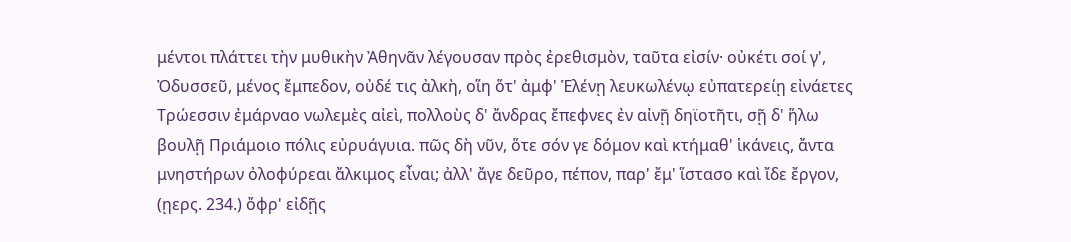μέντοι πλάττει τὴν μυθικὴν Ἀθηνᾶν λέγουσαν πρὸς ἐρεθισμὸν, ταῦτα εἰσίν· οὐκέτι σοί γ', Ὀδυσσεῦ, μένος ἔμπεδον, οὐδέ τις ἀλκὴ, οἵη ὅτ' ἀμφ' Ἑλένῃ λευκωλένῳ εὐπατερείῃ εἰνάετες Τρώεσσιν ἐμάρναο νωλεμὲς αἰεὶ, πολλοὺς δ' ἄνδρας ἔπεφνες ἐν αἰνῇ δηϊοτῆτι, σῇ δ' ἥλω βουλῇ Πριάμοιο πόλις εὐρυάγυια. πῶς δὴ νῦν, ὅτε σόν γε δόμον καὶ κτήμαθ' ἱκάνεις, ἄντα μνηστήρων ὀλοφύρεαι ἄλκιμος εἶναι; ἀλλ' ἄγε δεῦρο, πέπον, παρ' ἔμ' ἵστασο καὶ ἴδε ἔργον, (ῃερς. 234.) ὄφρ' εἰδῇς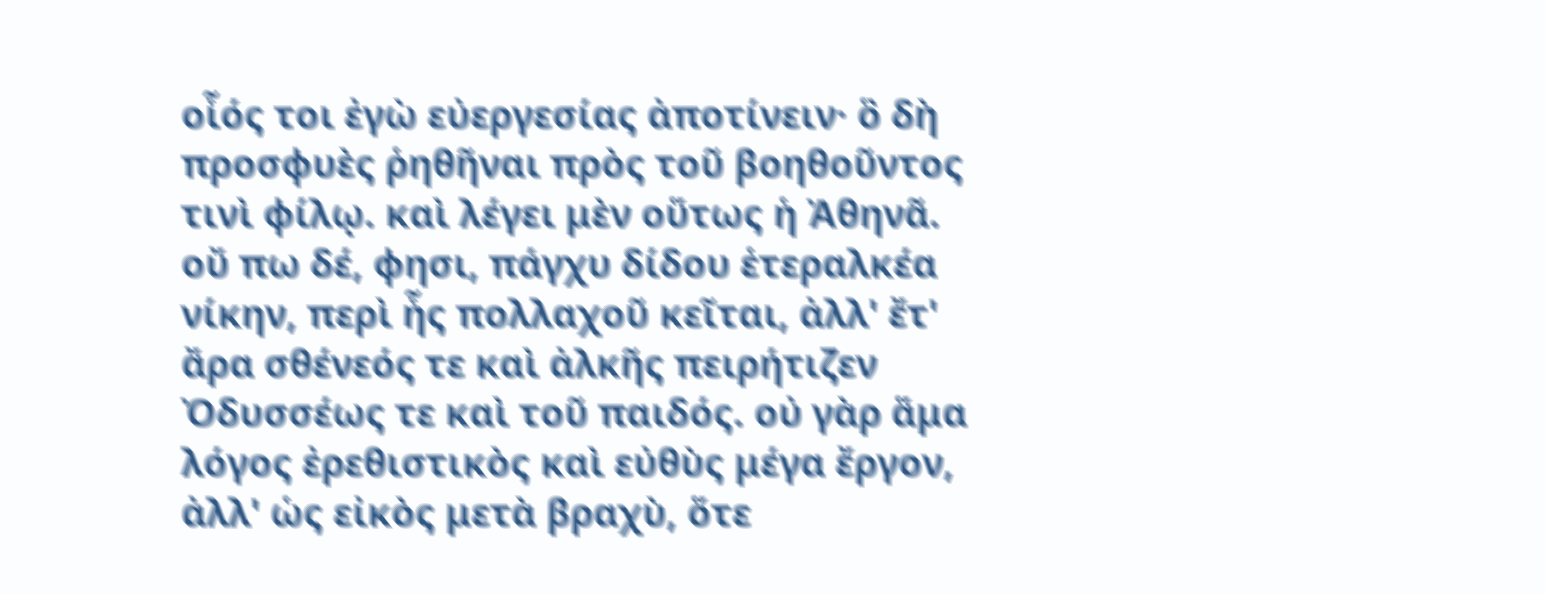οἷός τοι ἐγὼ εὐεργεσίας ἀποτίνειν· ὃ δὴ προσφυὲς ῥηθῆναι πρὸς τοῦ βοηθοῦντος τινὶ φίλῳ. καὶ λέγει μὲν οὕτως ἡ Ἀθηνᾶ. οὔ πω δέ, φησι, πάγχυ δίδου ἑτεραλκέα νίκην, περὶ ἧς πολλαχοῦ κεῖται, ἀλλ' ἔτ' ἄρα σθένεός τε καὶ ἀλκῆς πειρήτιζεν Ὀδυσσέως τε καὶ τοῦ παιδός. οὐ γὰρ ἅμα λόγος ἐρεθιστικὸς καὶ εὐθὺς μέγα ἔργον, ἀλλ' ὡς εἰκὸς μετὰ βραχὺ, ὅτε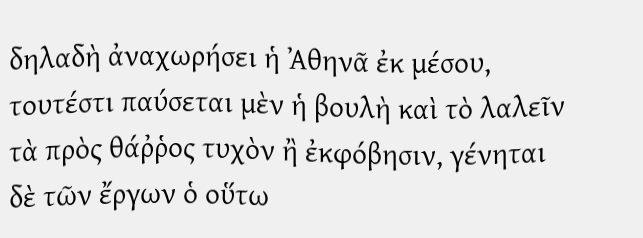δηλαδὴ ἀναχωρήσει ἡ Ἀθηνᾶ ἐκ μέσου, τουτέστι παύσεται μὲν ἡ βουλὴ καὶ τὸ λαλεῖν τὰ πρὸς θάῤῥος τυχὸν ἢ ἐκφόβησιν, γένηται δὲ τῶν ἔργων ὁ οὕτω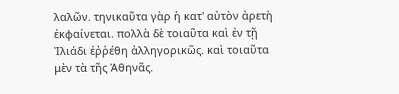λαλῶν. τηνικαῦτα γὰρ ἡ κατ' αὐτὸν ἀρετὴ ἐκφαίνεται. πολλὰ δὲ τοιαῦτα καὶ ἐν τῇ Ἰλιάδι ἐῤῥέθη ἀλληγορικῶς. καὶ τοιαῦτα μὲν τὰ τῆς Ἀθηνᾶς.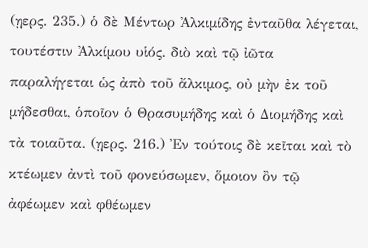(ῃερς. 235.) ὁ δὲ Μέντωρ Ἀλκιμίδης ἐνταῦθα λέγεται, τουτέστιν Ἀλκίμου υἱός. διὸ καὶ τῷ ἰῶτα παραλήγεται ὡς ἀπὸ τοῦ ἄλκιμος, οὐ μὴν ἐκ τοῦ μήδεσθαι, ὁποῖον ὁ Θρασυμήδης καὶ ὁ Διομήδης καὶ τὰ τοιαῦτα. (ῃερς. 216.) Ἐν τούτοις δὲ κεῖται καὶ τὸ κτέωμεν ἀντὶ τοῦ φονεύσωμεν, ὅμοιον ὂν τῷ ἀφέωμεν καὶ φθέωμεν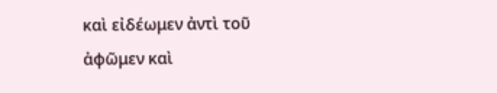καὶ εἰδέωμεν ἀντὶ τοῦ ἀφῶμεν καὶ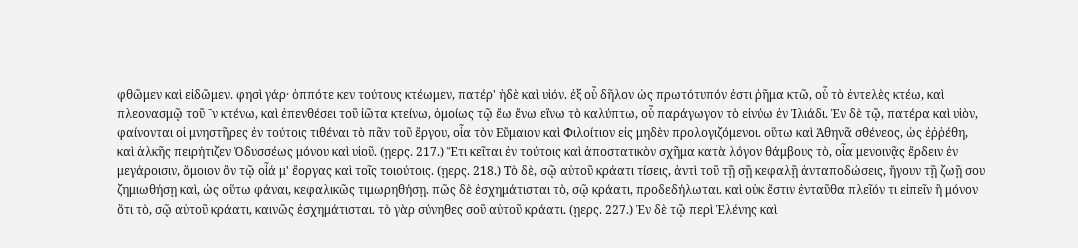φθῶμεν καὶ εἰδῶμεν. φησὶ γάρ· ὁππότε κεν τούτους κτέωμεν, πατέρ' ἠδὲ καὶ υἱόν. ἐξ οὗ δῆλον ὡς πρωτότυπόν ἐστι ῥῆμα κτῶ, οὗ τὸ ἐντελὲς κτέω, καὶ πλεονασμῷ τοῦ ˉν κτένω, καὶ ἐπενθέσει τοῦ ἰῶτα κτείνω, ὁμοίως τῷ ἔω ἔνω εἴνω τὸ καλύπτω, οὗ παράγωγον τὸ εἰνύω ἐν Ἰλιάδι. Ἐν δὲ τῷ, πατέρα καὶ υἱὸν, φαίνονται οἱ μνηστῆρες ἐν τούτοις τιθέναι τὸ πᾶν τοῦ ἔργου, οἷα τὸν Εὔμαιον καὶ Φιλοίτιον εἰς μηδὲν προλογιζόμενοι. οὕτω καὶ Ἀθηνᾶ σθένεος, ὡς ἐῤῥέθη, καὶ ἀλκῆς πειρήτιζεν Ὀδυσσέως μόνου καὶ υἱοῦ. (ῃερς. 217.) Ἔτι κεῖται ἐν τούτοις καὶ ἀποστατικὸν σχῆμα κατὰ λόγον θάμβους τὸ, οἷα μενοινᾷς ἔρδειν ἐν μεγάροισιν, ὅμοιον ὂν τῷ οἷά μ' ἔοργας καὶ τοῖς τοιούτοις. (ῃερς. 218.) Τὸ δὲ, σῷ αὐτοῦ κράατι τίσεις, ἀντὶ τοῦ τῇ σῇ κεφαλῇ ἀνταποδώσεις, ἤγουν τῇ ζωῇ σου ζημιωθήσῃ καὶ, ὡς οὕτω φάναι, κεφαλικῶς τιμωρηθήσῃ. πῶς δὲ ἐσχημάτισται τὸ, σῷ κράατι, προδεδήλωται. καὶ οὐκ ἔστιν ἐνταῦθα πλεῖόν τι εἰπεῖν ἢ μόνον ὅτι τὸ, σῷ αὐτοῦ κράατι, καινῶς ἐσχημάτισται. τὸ γὰρ σύνηθες σοῦ αὐτοῦ κράατι. (ῃερς. 227.) Ἐν δὲ τῷ περὶ Ἑλένης καὶ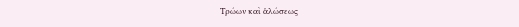Τρώων καὶ ἁλώσεως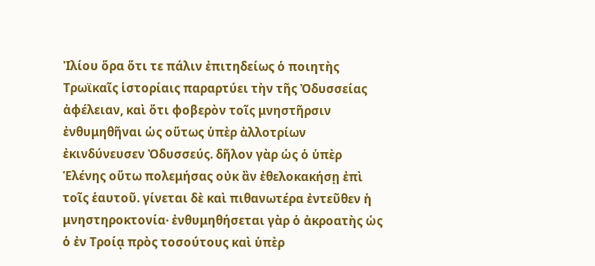Ἰλίου ὅρα ὅτι τε πάλιν ἐπιτηδείως ὁ ποιητὴς Τρωϊκαῖς ἱστορίαις παραρτύει τὴν τῆς Ὀδυσσείας ἀφέλειαν, καὶ ὅτι φοβερὸν τοῖς μνηστῆρσιν ἐνθυμηθῆναι ὡς οὕτως ὑπὲρ ἀλλοτρίων ἐκινδύνευσεν Ὀδυσσεύς. δῆλον γὰρ ὡς ὁ ὑπὲρ Ἑλένης οὕτω πολεμήσας οὐκ ἂν ἐθελοκακήσῃ ἐπὶ τοῖς ἑαυτοῦ. γίνεται δὲ καὶ πιθανωτέρα ἐντεῦθεν ἡ μνηστηροκτονία· ἐνθυμηθήσεται γὰρ ὁ ἀκροατὴς ὡς ὁ ἐν Τροίᾳ πρὸς τοσούτους καὶ ὑπὲρ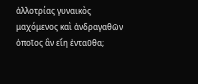ἀλλοτρίας γυναικὸς μαχόμενος καὶ ἀνδραγαθῶν ὁποῖος ἂν εἴη ἐνταῦθα;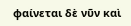φαίνεται δὲ νῦν καὶ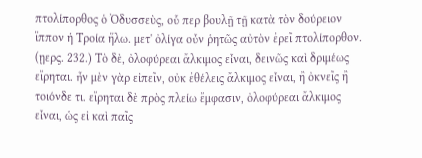πτολίπορθος ὁ Ὀδυσσεὺς, οὗ περ βουλῇ τῇ κατὰ τὸν δούρειον ἵππον ἡ Τροία ἥλω. μετ' ὀλίγα οὖν ῥητῶς αὐτὸν ἐρεῖ πτολίπορθον. (ῃερς. 232.) Τὸ δὲ, ὀλοφύρεαι ἄλκιμος εἶναι, δεινῶς καὶ δριμέως εἴρηται. ἦν μὲν γὰρ εἰπεῖν, οὐκ ἐθέλεις ἄλκιμος εἶναι, ἢ ὀκνεῖς ἢ τοιόνδε τι. εἴρηται δὲ πρὸς πλείω ἔμφασιν, ὀλοφύρεαι ἄλκιμος εἶναι, ὡς εἰ καὶ παῖς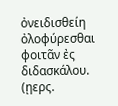ὀνειδισθείη ὀλοφύρεσθαι φοιτᾶν ἐς διδασκάλου. (ῃερς.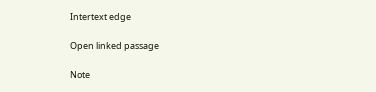Intertext edge

Open linked passage

Note